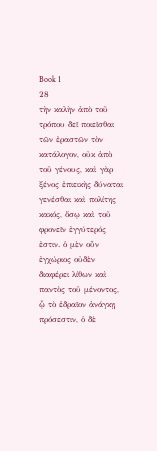Book 1
28
τὴν καλὴν ἀπὸ τοῦ τρόπου δεῖ ποιεῖσθαι τῶν ἐραστῶν τὸν κατάλογον, οὐκ ἀπὸ τοῦ γένους, καὶ γὰρ ξένος ἐπιεικὴς δύναται γενέσθαι καὶ πολίτης κακός, ὅσῳ καὶ τοῦ φρονεῖν ἐγγύτερός ἐστιν. ὁ μὲν οὖν ἐγχώριος οὐδὲν διαφέρει λίθων καὶ παντὸς τοῦ μένοντος, ᾧ τὸ ἑδραῖον ἀνάγκῃ πρόσεστιν, ὁ δὲ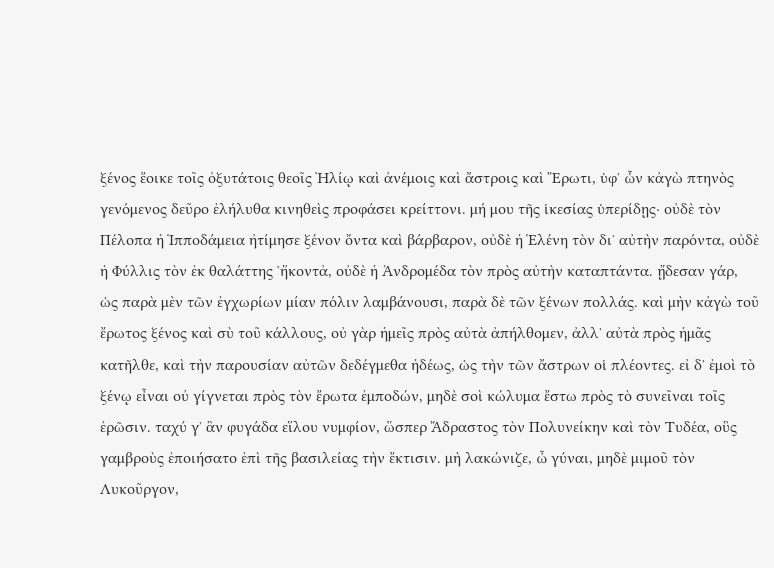ξένος ἔοικε τοῖς ὀξυτάτοις θεοῖς Ἡλίῳ καὶ ἀνέμοις καὶ ἄστροις καὶ Ἔρωτι, ὑφʼ ὧν κἀγὼ πτηνὸς γενόμενος δεῦρο ἐλήλυθα κινηθεὶς προφάσει κρείττονι. μή μου τῆς ἱκεσίας ὑπερίδῃς· οὐδὲ τὸν Πέλοπα ἡ Ἱπποδάμεια ἠτίμησε ξένον ὄντα καὶ βάρβαρον, οὐδὲ ἡ Ἑλένη τὸν διʼ αὐτὴν παρόντα, οὐδὲ ἡ Φύλλις τὸν ἐκ θαλάττης ʽἥκοντἀ, οὐδὲ ἡ Ἀνδρομέδα τὸν πρὸς αὐτὴν καταπτάντα. ᾔδεσαν γάρ, ὡς παρὰ μὲν τῶν ἐγχωρίων μίαν πόλιν λαμβάνουσι, παρὰ δὲ τῶν ξένων πολλάς. καὶ μὴν κἀγὼ τοῦ ἔρωτος ξένος καὶ σὺ τοῦ κάλλους, οὐ γὰρ ἡμεῖς πρὸς αὐτὰ ἀπήλθομεν, ἀλλʼ αὐτὰ πρὸς ἡμᾶς κατῆλθε, καὶ τὴν παρουσίαν αὐτῶν δεδέγμεθα ἡδέως, ὡς τὴν τῶν ἄστρων οἱ πλέοντες. εἰ δʼ ἐμοὶ τὸ ξένῳ εἶναι οὐ γίγνεται πρὸς τὸν ἔρωτα ἐμποδών, μηδὲ σοὶ κώλυμα ἔστω πρὸς τὸ συνεῖναι τοῖς ἐρῶσιν. ταχύ γʼ ἂν φυγάδα εἵλου νυμφίον, ὥσπερ Ἄδραστος τὸν Πολυνείκην καὶ τὸν Τυδέα, οὓς γαμβροὺς ἐποιήσατο ἐπὶ τῆς βασιλείας τὴν ἔκτισιν. μὴ λακώνιζε, ὦ γύναι, μηδὲ μιμοῦ τὸν Λυκοῦργον,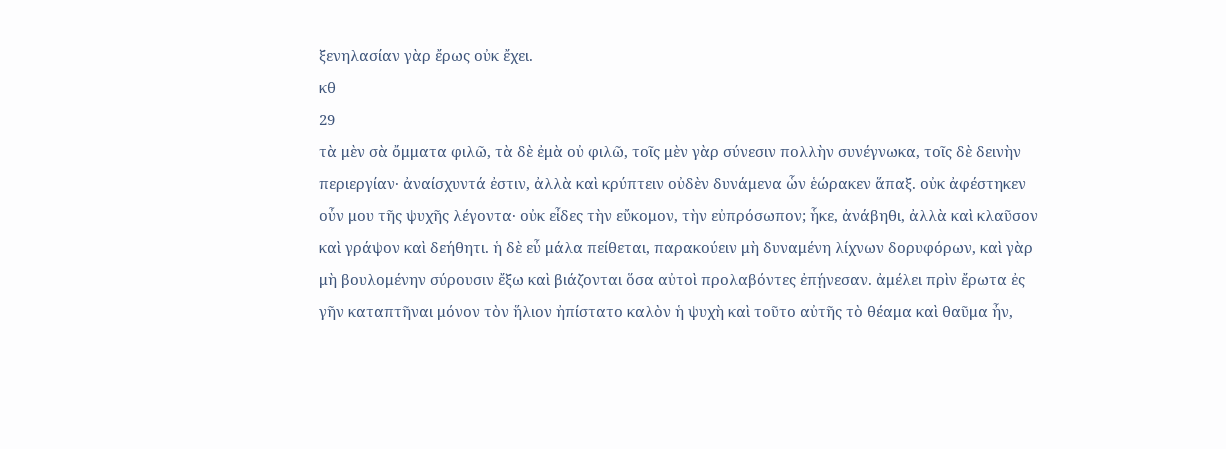ξενηλασίαν γὰρ ἔρως οὐκ ἔχει.
κθ
29
τὰ μὲν σὰ ὄμματα φιλῶ, τὰ δὲ ἐμὰ οὐ φιλῶ, τοῖς μὲν γὰρ σύνεσιν πολλὴν συνέγνωκα, τοῖς δὲ δεινὴν περιεργίαν· ἀναίσχυντά ἐστιν, ἀλλὰ καὶ κρύπτειν οὐδὲν δυνάμενα ὧν ἑώρακεν ἅπαξ. οὐκ ἀφέστηκεν οὖν μου τῆς ψυχῆς λέγοντα· οὐκ εἶδες τὴν εὔκομον, τὴν εὐπρόσωπον; ἧκε, ἀνάβηθι, ἀλλὰ καὶ κλαῦσον καὶ γράψον καὶ δεήθητι. ἡ δὲ εὖ μάλα πείθεται, παρακούειν μὴ δυναμένη λίχνων δορυφόρων, καὶ γὰρ μὴ βουλομένην σύρουσιν ἔξω καὶ βιάζονται ὅσα αὐτοὶ προλαβόντες ἐπῄνεσαν. ἀμέλει πρὶν ἔρωτα ἐς γῆν καταπτῆναι μόνον τὸν ἥλιον ἠπίστατο καλὸν ἡ ψυχὴ καὶ τοῦτο αὐτῆς τὸ θέαμα καὶ θαῦμα ἦν,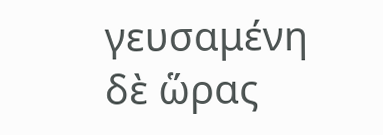γευσαμένη δὲ ὥρας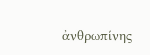ἀνθρωπίνης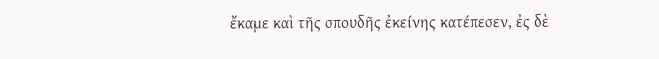ἔκαμε καὶ τῆς σπουδῆς ἐκείνης κατέπεσεν, ἐς δὲ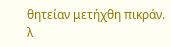θητείαν μετήχθη πικράν.
λ